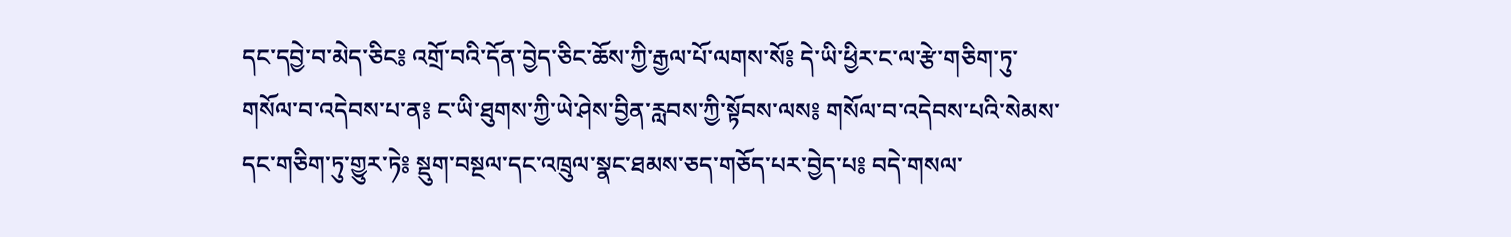དང་དབྱེ་བ་མེད་ཅིང༔ འགྲོ་བའི་དོན་བྱེད་ཅིང་ཆོས་ཀྱི་རྒྱལ་པོ་ལགས་སོ༔ དེ་ཡི་ཕྱིར་ང་ལ་རྩེ་གཅིག་ཏུ་གསོལ་བ་འདེབས་པ་ན༔ ང་ཡི་ཐུགས་ཀྱི་ཡེ་ཤེས་བྱིན་རླབས་ཀྱི་སྟོབས་ལས༔ གསོལ་བ་འདེབས་པའི་སེམས་དང་གཅིག་ཏུ་གྱུར་ཏེ༔ སྡུག་བསྔལ་དང་འཁྲུལ་སྣང་ཐམས་ཅད་གཅོད་པར་བྱེད་པ༔ བདེ་གསལ་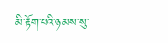མི་རྟོག་པའི་ཉམས་སུ་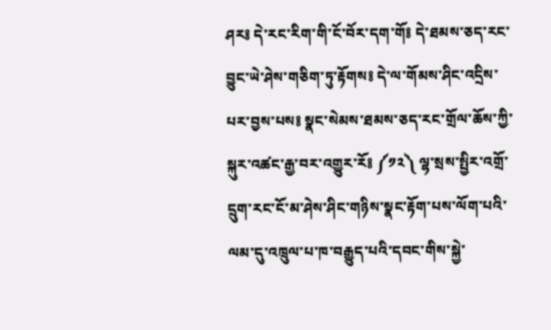ཤར༔ དེ་རང་རིག་གི་ངོ་བོར་དག་གོ༔ དེ་ཐམས་ཅད་རང་བྱུང་ཡེ་ཤེས་གཅིག་ཏུ་རྟོགས༔ དེ་ལ་གོམས་ཤིང་འདྲིས་པར་བྱས་པས༔ སྣང་སེམས་ཐམས་ཅད་རང་གྲོལ་ཆོས་ཀྱི་སྐུར་འཚང་རྒྱ་བར་འགྱུར་རོ༔ ༼༡༢༽ ལྷ་སྲས་སྤྱིར་འགྲོ་དྲུག་རང་ངོ་མ་ཤེས་ཤིང་གཉིས་སྣང་རྟོག་པས་ལོག་པའི་ལམ་དུ་འཁྲུལ་པ་ཁ་བརྒྱུད་པའི་དབང་གིས་སྐྱེ་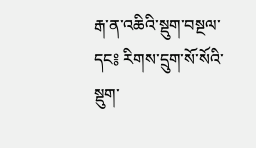རྒ་ན་འཆིའི་སྡུག་བསྔལ་དང༔ རིགས་དྲུག་སོ་སོའི་སྡུག་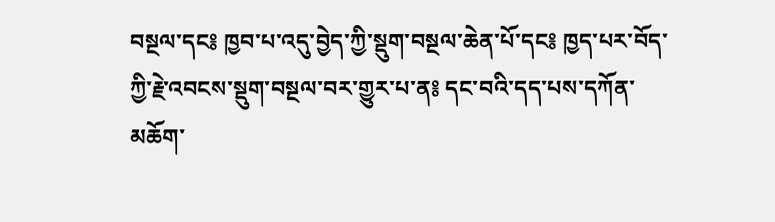བསྔལ་དང༔ ཁྱབ་པ་འདུ་བྱེད་ཀྱི་སྡུག་བསྔལ་ཆེན་པོ་དང༔ ཁྱད་པར་བོད་ཀྱི་རྗེ་འབངས་སྡུག་བསྔལ་བར་གྱུར་པ་ན༔ དང་བའི་དད་པས་དཀོན་མཆོག་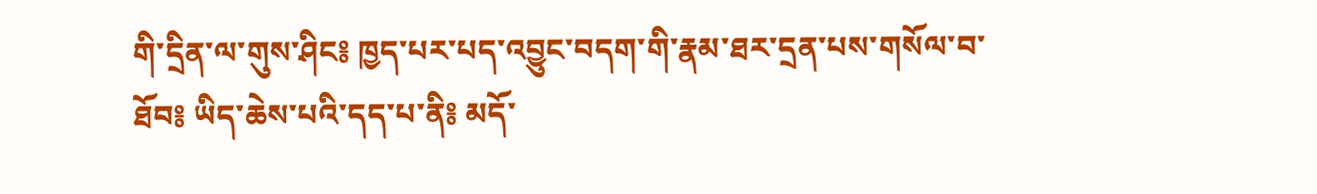གི་དྲིན་ལ་གུས་ཤིང༔ ཁྱད་པར་པད་འབྱུང་བདག་གི་རྣམ་ཐར་དྲན་པས་གསོལ་བ་ཐོབ༔ ཡིད་ཆེས་པའི་དད་པ་ནི༔ མདོ་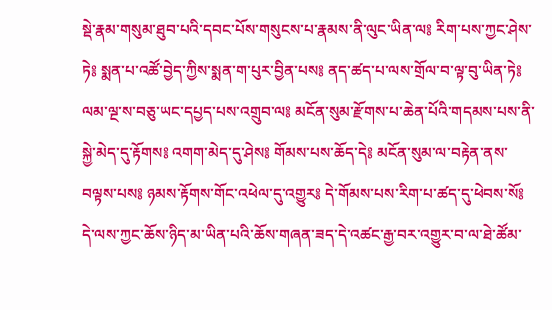སྡེ་རྣམ་གསུམ་ཐུབ་པའི་དབང་པོས་གསུངས་པ་རྣམས་ནི་ལུང་ཡིན་ལ༔ རིག་པས་ཀྱང་ཤེས་ཏེ༔ སྨན་པ་འཚོ་བྱེད་ཀྱིས་སྨན་ག་པུར་བྱིན་པས༔ ནད་ཚད་པ་ལས་གྲོལ་བ་ལྟ་བུ་ཡིན་ཏེ༔ ལམ་ལྔ་ས་བཅུ་ཡང་དཔྱད་པས་འགྲུབ་ལ༔ མངོན་སུམ་རྫོགས་པ་ཆེན་པོའི་གདམས་པས་ནི་སྐྱེ་མེད་དུ་རྟོགས༔ འགག་མེད་དུ་ཤེས༔ གོམས་པས་ཆོད་དེ༔ མངོན་སུམ་ལ་བརྟེན་ནས་བལྟས་པས༔ ཉམས་རྟོགས་གོང་འཕེལ་དུ་འགྱུར༔ དེ་གོམས་པས་རིག་པ་ཚད་དུ་ཕེབས་སོ༔ དེ་ལས་ཀྱང་ཆོས་ཉིད་མ་ཡིན་པའི་ཆོས་གཞན་ཟད་དེ་འཚང་རྒྱ་བར་འགྱུར་བ་ལ་ཐེ་ཚོམ་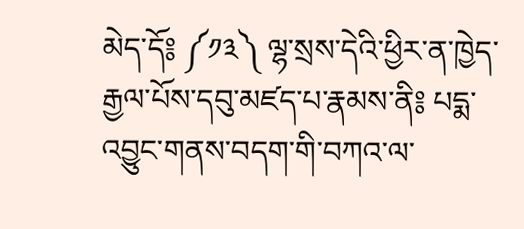མེད་དོ༔ ༼༡༣༽ ལྷ་སྲས་དེའི་ཕྱིར་ན་ཁྱེད་རྒྱལ་པོས་དབུ་མཛད་པ་རྣམས་ནི༔ པདྨ་འབྱུང་གནས་བདག་གི་བཀའ་ལ་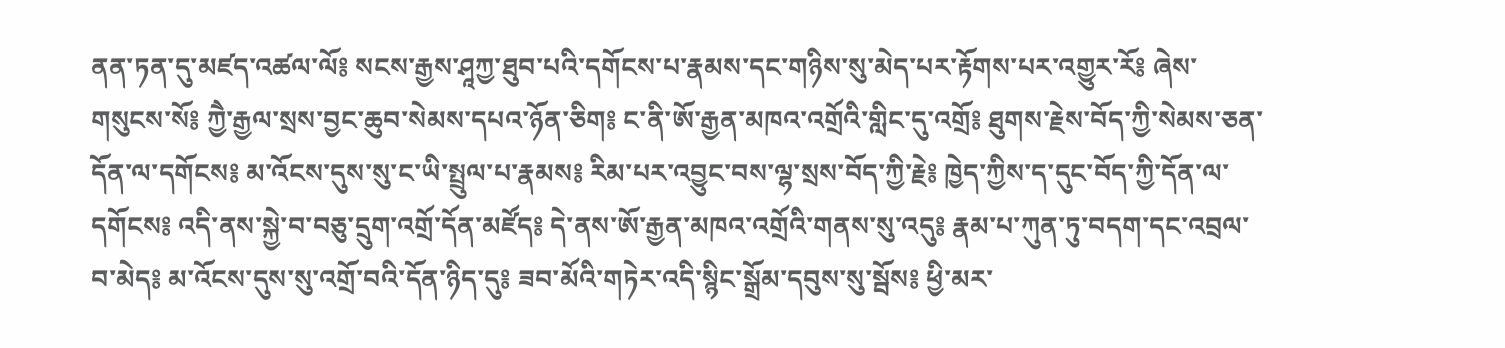ནན་ཏན་དུ་མཛད་འཚལ་ལོ༔ སངས་རྒྱས་ཤཱཀྱ་ཐུབ་པའི་དགོངས་པ་རྣམས་དང་གཉིས་སུ་མེད་པར་རྟོགས་པར་འགྱུར་རོ༔ ཞེས་གསུངས་སོ༔ ཀྱཻ་རྒྱལ་སྲས་བྱང་ཆུབ་སེམས་དཔའ་ཉོན་ཅིག༔ ང་ནི་ཨོ་རྒྱན་མཁའ་འགྲོའི་གླིང་དུ་འགྲོ༔ ཐུགས་རྗེས་བོད་ཀྱི་སེམས་ཅན་དོན་ལ་དགོངས༔ མ་འོངས་དུས་སུ་ང་ཡི་སྤྲུལ་པ་རྣམས༔ རིམ་པར་འབྱུང་བས་ལྷ་སྲས་བོད་ཀྱི་རྗེ༔ ཁྱེད་ཀྱིས་ད་དུང་བོད་ཀྱི་དོན་ལ་དགོངས༔ འདི་ནས་སྐྱེ་བ་བཅུ་དྲུག་འགྲོ་དོན་མཛོད༔ དེ་ནས་ཨོ་རྒྱན་མཁའ་འགྲོའི་གནས་སུ་འདུ༔ རྣམ་པ་ཀུན་ཏུ་བདག་དང་འབྲལ་བ་མེད༔ མ་འོངས་དུས་སུ་འགྲོ་བའི་དོན་ཉིད་དུ༔ ཟབ་མོའི་གཏེར་འདི་སྙིང་སྒྲོམ་དབུས་སུ་སྦོས༔ ཕྱི་མར་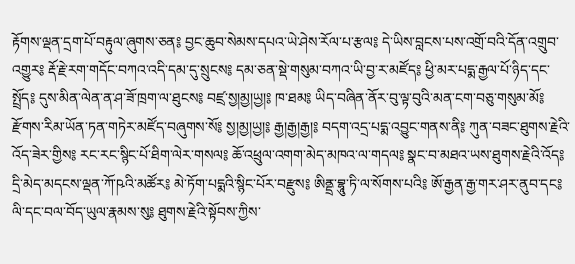རྟོགས་ལྡན་དྲག་པོ་བརྟུལ་ཞུགས་ཅན༔ བྱང་ཆུབ་སེམས་དཔའ་ཡེ་ཤེས་རོལ་པ་རྩལ༔ དེ་ཡིས་བླངས་པས་འགྲོ་བའི་དོན་འགྲུབ་འགྱུར༔ རྡོ་རྗེ་རག་གདོང་བཀའ་འདི་དམ་དུ་སྲུངས༔ དམ་ཅན་སྡེ་གསུམ་བཀའ་ཡི་བྱ་ར་མཛོད༔ ཕྱི་མར་པདྨ་རྒྱལ་པོ་ཉིད་དང་སྤྲོད༔ དུས་མིན་ལེན་ན་ཤ་ཟོ་ཁྲག་ལ་ཐུངས༔ བཛྲ་སྱ།མྱ།ཡྱ།༔ ཁ་ཐམ༔ ཡིད་བཞིན་ནོར་བུ་ལྟ་བུའི་མན་ངག་བཅུ་གསུམ་མོ༔ རྫོགས་རིམ་ཡོན་ཏན་གཏེར་མཛོད་བཞུགས་སོ༔ སྱ།མྱ།ཡྱ།༔ རྒྱ།རྒྱ།རྒྱ།༔ བདག་འདྲ་པདྨ་འབྱུང་གནས་ནི༔ ཀུན་བཟང་ཐུགས་རྗེའི་འོད་ཟེར་གྱིས༔ རང་རང་སྙིང་པོ་ཐིག་ལེར་གསལ༔ ཆོ་འཕྲུལ་འགག་མེད་མཁའ་ལ་གདལ༔ སྣང་བ་མཐའ་ཡས་ཐུགས་རྗེའི་འོད༔ དྲི་མེད་མདངས་ལྡན་ཀོ་ཥའི་མཚོར༔ མེ་ཏོག་པདྨའི་སྙིང་པོར་བརྫུས༔ ཨིནྡྲ་བྷཱུ་ཏི་ལ་སོགས་པའི༔ ཨོ་རྒྱན་རྒྱ་གར་ཤར་ནུབ་དང༔ ལི་དང་བལ་བོད་ཡུལ་རྣམས་སུ༔ ཐུགས་རྗེའི་སྟོབས་ཀྱིས་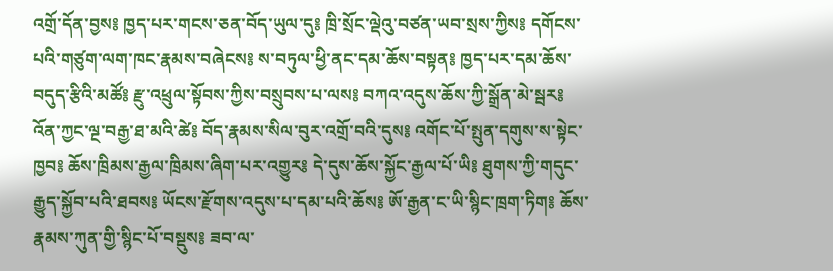འགྲོ་དོན་བྱས༔ ཁྱད་པར་གངས་ཅན་བོད་ཡུལ་དུ༔ ཁྲི་སྲོང་ལྡེའུ་བཙན་ཡབ་སྲས་ཀྱིས༔ དགོངས་པའི་གཙུག་ལག་ཁང་རྣམས་བཞེངས༔ ས་བཏུལ་ཕྱི་ནང་དམ་ཆོས་བསྟན༔ ཁྱད་པར་དམ་ཆོས་བདུད་རྩིའི་མཚོ༔ རྫུ་འཕྲུལ་སྟོབས་ཀྱིས་བསྲུབས་པ་ལས༔ བཀའ་འདུས་ཆོས་ཀྱི་སྒྲོན་མེ་སྦར༔ འོན་ཀྱང་ལྔ་བརྒྱ་ཐ་མའི་ཚེ༔ བོད་རྣམས་སིལ་བུར་འགྲོ་བའི་དུས༔ འགོང་པོ་སྤུན་དགུས་ས་སྟེང་ཁྱབ༔ ཆོས་ཁྲིམས་རྒྱལ་ཁྲིམས་ཞིག་པར་འགྱུར༔ དེ་དུས་ཆོས་སྐྱོང་རྒྱལ་པོ་ཡི༔ ཐུགས་ཀྱི་གདུང་རྒྱུད་སྐྱོབ་པའི་ཐབས༔ ཡོངས་རྫོགས་འདུས་པ་དམ་པའི་ཆོས༔ ཨོ་རྒྱན་ང་ཡི་སྙིང་ཁྲག་ཏིག༔ ཆོས་རྣམས་ཀུན་གྱི་སྙིང་པོ་བསྡུས༔ ཟབ་ལ་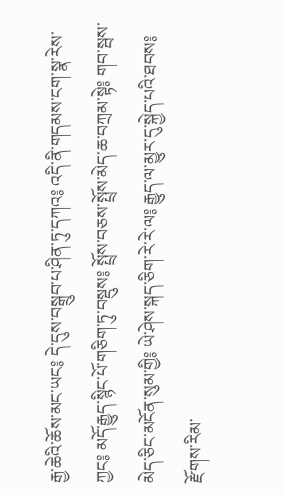རྒྱ་ཆེའི་ཆོས་མང་ཡང༔ དེ་དུས་བསྒྲུབ་པ་ཤིན་ཏུ་དཀའ༔ འདི་ནི་གདམས་ངག་སྣ་རེས་ཀྱང༔ མདོ་རྒྱུད་སྙིང་པོ་གཅིག་ཏུ་བསྡུས༔ སྤྲོས་བཅས་སྤྲོས་མེད་ཆ་བཀྲམ་སྟེ༔ གབ་སྦས་མེད་ཅིང་མངོན་སུམ་གྱི༔ ཡེ་ཤེས་སྐད་ཅིག་རེ་རེ་ལ༔ རྒྱུད་ལ་མྱུར་དུ་སྐྱེད་པའི་ཐབས༔ རྫོགས་རིམ་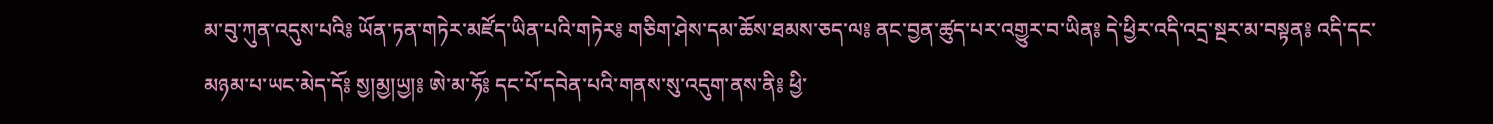མ་བུ་ཀུན་འདུས་པའི༔ ཡོན་ཏན་གཏེར་མཛོད་ཡིན་པའི་གཏེར༔ གཅིག་ཤེས་དམ་ཆོས་ཐམས་ཅད་ལ༔ ནང་བྱན་ཚུད་པར་འགྱུར་བ་ཡིན༔ དེ་ཕྱིར་འདི་འདྲ་སྔར་མ་བསྟན༔ འདི་དང་མཉམ་པ་ཡང་མེད་དོ༔ སྱ།མྱ།ཡྱ།༔ ཨེ་མ་ཧོ༔ དང་པོ་དབེན་པའི་གནས་སུ་འདུག་ནས་ནི༔ ཕྱི་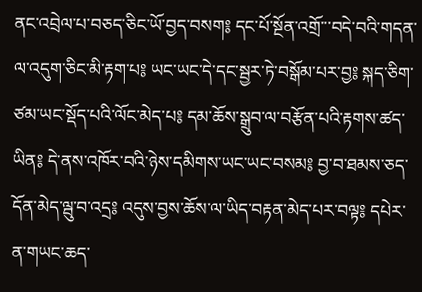ནང་འབྲེལ་པ་བཅད་ཅིང་ཡོ་བྱད་བསག༔ དང་པོ་སྔོན་འགྲོ་་་བདེ་བའི་གདན་ལ་འདུག་ཅིང་མི་རྟག་པ༔ ཡང་ཡང་དེ་དང་སྦྱར་ཏེ་བསྒོམ་པར་བྱ༔ སྐད་ཅིག་ཙམ་ཡང་སྡོད་པའི་ལོང་མེད་པ༔ དམ་ཆོས་སྒྲུབ་ལ་བརྩོན་པའི་རྟགས་ཚད་ཡིན༔ དེ་ནས་འཁོར་བའི་ཉེས་དམིགས་ཡང་ཡང་བསམ༔ བྱ་བ་ཐམས་ཅད་དོན་མེད་ལྦུ་བ་འདྲ༔ འདུས་བྱས་ཆོས་ལ་ཡིད་བརྟན་མེད་པར་བལྟ༔ དཔེར་ན་གཡང་ཆད་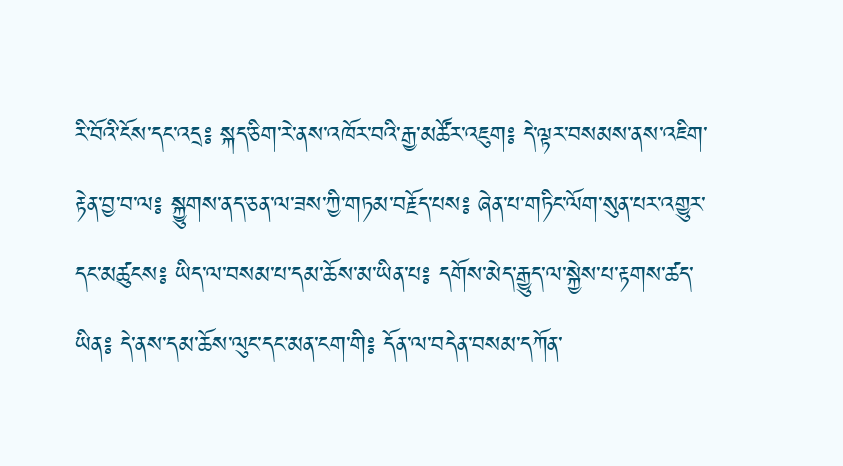རི་བོའི་ངོས་དང་འདྲ༔ སྐད་ཅིག་རེ་ནས་འཁོར་བའི་རྒྱ་མཚོར་འཇུག༔ དེ་ལྟར་བསམས་ནས་འཇིག་རྟེན་བྱ་བ་ལ༔ སྐྱུགས་ནད་ཅན་ལ་ཟས་ཀྱི་གཏམ་བརྗོད་པས༔ ཞེན་པ་གཏིང་ལོག་སུན་པར་འགྱུར་དང་མཚུངས༔ ཡིད་ལ་བསམ་པ་དམ་ཆོས་མ་ཡིན་པ༔ དགོས་མེད་རྒྱུད་ལ་སྐྱེས་པ་རྟགས་ཚད་ཡིན༔ དེ་ནས་དམ་ཆོས་ལུང་དང་མན་ངག་གི༔ དོན་ལ་བདེན་བསམ་དཀོན་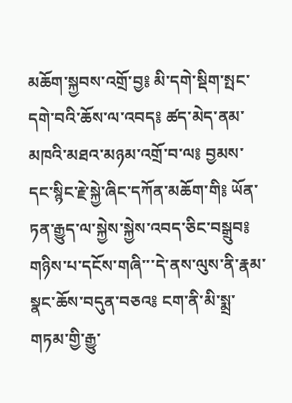མཆོག་སྐྱབས་འགྲོ་བྱ༔ མི་དགེ་སྡིག་སྤང་དགེ་བའི་ཆོས་ལ་འབད༔ ཚད་མེད་ནམ་མཁའི་མཐའ་མཉམ་འགྲོ་བ་ལ༔ བྱམས་དང་སྙིང་རྗེ་སྐྱེ་ཞིང་དཀོན་མཆོག་གི༔ ཡོན་ཏན་རྒྱུད་ལ་སྐྱེས་སྐྱེས་འབད་ཅིང་བསྒྲུབ༔ གཉིས་པ་དངོས་གཞི་་་དེ་ནས་ལུས་ནི་རྣམ་སྣང་ཆོས་བདུན་བཅའ༔ ངག་ནི་མི་སྨྲ་གཏམ་གྱི་རྒྱུ་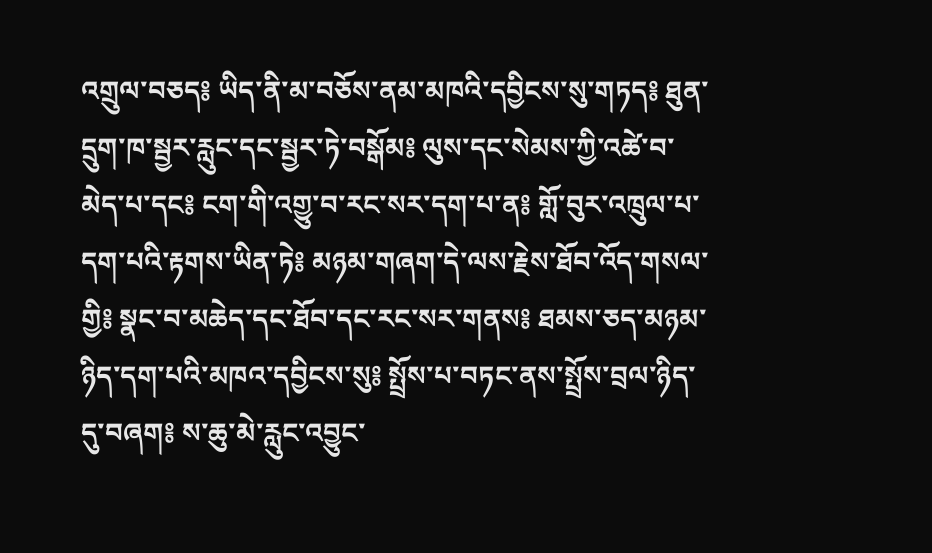འགྲུལ་བཅད༔ ཡིད་ནི་མ་བཅོས་ནམ་མཁའི་དབྱིངས་སུ་གཏད༔ ཐུན་དྲུག་ཁ་སྦྱར་རླུང་དང་སྦྱར་ཏེ་བསྒོམ༔ ལུས་དང་སེམས་ཀྱི་འཚེ་བ་མེད་པ་དང༔ ངག་གི་འགྱུ་བ་རང་སར་དག་པ་ན༔ གློ་བུར་འཁྲུལ་པ་དག་པའི་རྟགས་ཡིན་ཏེ༔ མཉམ་གཞག་དེ་ལས་རྗེས་ཐོབ་འོད་གསལ་གྱི༔ སྣང་བ་མཆེད་དང་ཐོབ་དང་རང་སར་གནས༔ ཐམས་ཅད་མཉམ་ཉིད་དག་པའི་མཁའ་དབྱིངས་སུ༔ སྤྲོས་པ་བཏང་ནས་སྤྲོས་བྲལ་ཉིད་དུ་བཞག༔ ས་ཆུ་མེ་རླུང་འབྱུང་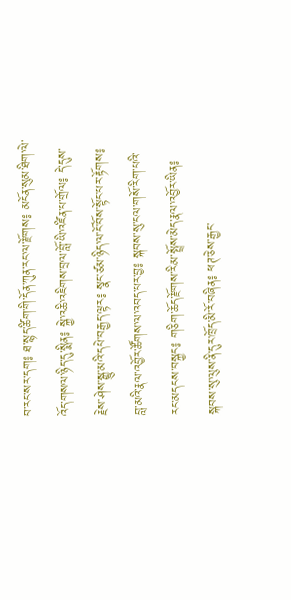བ་རང་སར་དག༔ ཐ་སྙད་ཚིག་གི་དོན་ཀུན་རང་ལ་རྫོགས༔ མངོན་སུམ་ཐིག་ལེ་འོད་གསལ་ཉིད་དུ་སྨིན༔ སྐྱེ་འཆི་འཇིགས་བྲལ་བློ་ཡི་འཛིན་པ་གྲོལ༔ དེ་དུས་རྗེས་ཤེས་སྒྱུ་མའི་དཔེ་བརྒྱད་ལྟར༔ སྣང་ཙམ་ཉིད་ལ་ངོ་བོས་སྟོང་པར་རྟོགས༔ བླ་མའི་རྣལ་འབྱོར་ཚོགས་ལ་འབད་པར་བྱ༔ སྐབས་སུ་ངལ་གསོ་རིག་པའི་རང་མདངས་བསྐྱང༔ གཅིག་ཆོད་རྫོགས་རིམ་སྤྲོས་མེད་རྣལ་འབྱོར་ཡིན༔ སྐབས་སུ་ལུས་ནི་དུར་ཁྲོད་མི་རོ་བཞིན༔ ཕཊ་ཅེས་རྒྱང་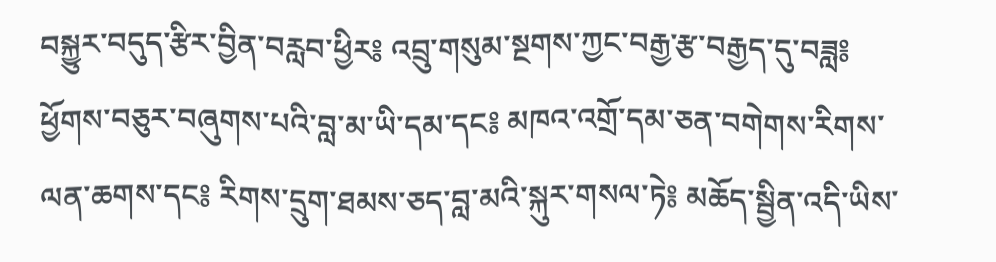བསྐྱུར་བདུད་རྩིར་བྱིན་བརླབ་ཕྱིར༔ འབྲུ་གསུམ་སྔགས་ཀྱང་བརྒྱ་རྩ་བརྒྱད་དུ་བཟླ༔ ཕྱོགས་བཅུར་བཞུགས་པའི་བླ་མ་ཡི་དམ་དང༔ མཁའ་འགྲོ་དམ་ཅན་བགེགས་རིགས་ལན་ཆགས་དང༔ རིགས་དྲུག་ཐམས་ཅད་བླ་མའི་སྐུར་གསལ་ཏེ༔ མཆོད་སྦྱིན་འདི་ཡིས་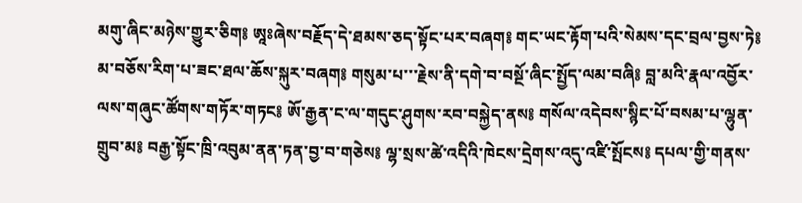མགུ་ཞིང་མཉེས་གྱུར་ཅིག༔ ཨཱཿཞེས་བརྗོད་དེ་ཐམས་ཅད་སྟོང་པར་བཞག༔ གང་ཡང་རྟོག་པའི་སེམས་དང་བྲལ་བྱས་ཏེ༔ མ་བཅོས་རིག་པ་ཟང་ཐལ་ཆོས་སྐུར་བཞག༔ གསུམ་པ་་་རྗེས་ནི་དགེ་བ་བསྔོ་ཞིང་སྤྱོད་ལམ་བཞི༔ བླ་མའི་རྣལ་འབྱོར་ལས་གཞུང་ཚོགས་གཏོར་གཏང༔ ཨོ་རྒྱན་ང་ལ་གདུང་ཤུགས་རབ་བསྐྱེད་ནས༔ གསོལ་འདེབས་སྙིང་པོ་བསམ་པ་ལྷུན་གྲུབ་མ༔ བརྒྱ་སྟོང་ཁྲི་འབུམ་ནན་ཏན་བྱ་བ་གཅེས༔ ལྷ་སྲས་ཚེ་འདིའི་ཁེངས་དྲེགས་འདུ་འཛི་སྤོངས༔ དཔལ་གྱི་གནས་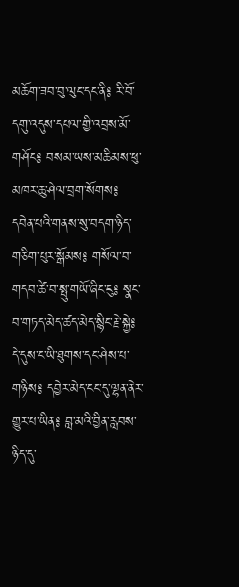མཆོག་ཟབ་བུ་ལུང་དང་ནི༔ རི་བོ་དགུ་འདུས་དཔལ་གྱི་འབྲས་མོ་གཤོང༔ བསམ་ཡས་མཆིམས་ཕུ་མཁར་ཆུ་ཤེལ་བྲག་སོགས༔ དབེན་པའི་གནས་སུ་བདག་ཉིད་གཅིག་པུར་སྒོམས༔ གསོལ་བ་གདབ་ཚེ་བ་སྤུ་གཡོ་ཞིང་ངུ༔ སྣང་བ་གཏད་མེད་ཚད་མེད་སྙིང་རྗེ་སྐྱེ༔ དེ་དུས་ང་ཡི་ཐུགས་དང་ཤེས་པ་གཉིས༔ དབྱེར་མེད་ངང་དུ་ལྷན་ནེར་གྱུར་པ་ཡིན༔ བླ་མའི་བྱིན་རླབས་ཉིད་དུ་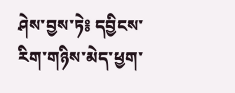ཤེས་བྱས་ཏེ༔ དབྱིངས་རིག་གཉིས་མེད་ཕྱག་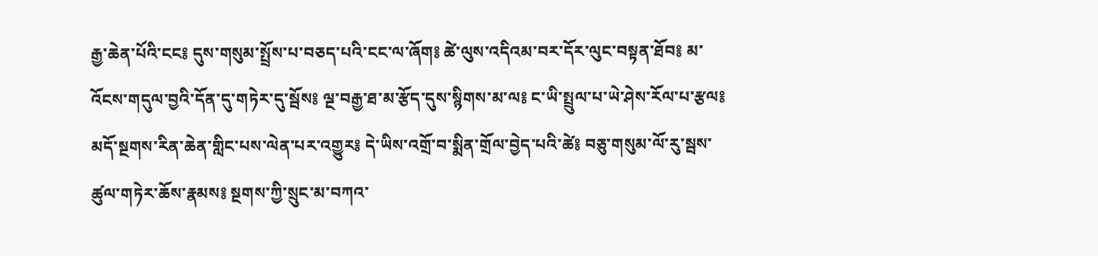རྒྱ་ཆེན་པོའི་ངང༔ དུས་གསུམ་སྤྲོས་པ་བཅད་པའི་ངང་ལ་ཞོག༔ ཚེ་ལུས་འདིའམ་བར་དོར་ལུང་བསྟན་ཐོབ༔ མ་འོངས་གདུལ་བྱའི་དོན་དུ་གཏེར་དུ་སྦོས༔ ལྔ་བརྒྱ་ཐ་མ་རྩོད་དུས་སྙིགས་མ་ལ༔ ང་ཡི་སྤྲུལ་པ་ཡེ་ཤེས་རོལ་པ་རྩལ༔ མདོ་སྔགས་རིན་ཆེན་གླིང་པས་ལེན་པར་འགྱུར༔ དེ་ཡིས་འགྲོ་བ་སྨིན་གྲོལ་བྱེད་པའི་ཚེ༔ བཅུ་གསུམ་ལོ་རུ་སྦས་ཚུལ་གཏེར་ཆོས་རྣམས༔ སྔགས་ཀྱི་སྲུང་མ་བཀའ་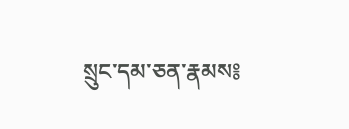སྲུང་དམ་ཅན་རྣམས༔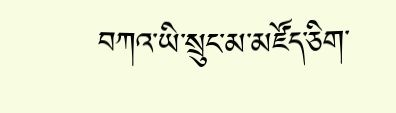བཀའ་ཡི་སྲུང་མ་མཛོད་ཅིག་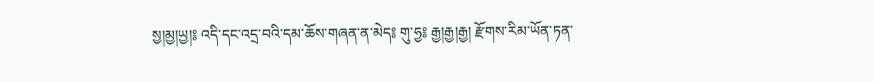སྱ།མྱ།ཡྱ།༔ འདི་དང་འདྲ་བའི་དམ་ཆོས་གཞན་ན་མེད༔ གུ་ཧྱ༔ རྒྱ།རྒྱ།རྒྱ། རྫོགས་རིམ་ཡོན་ཏན་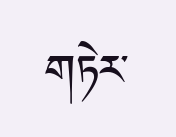གཏེར་